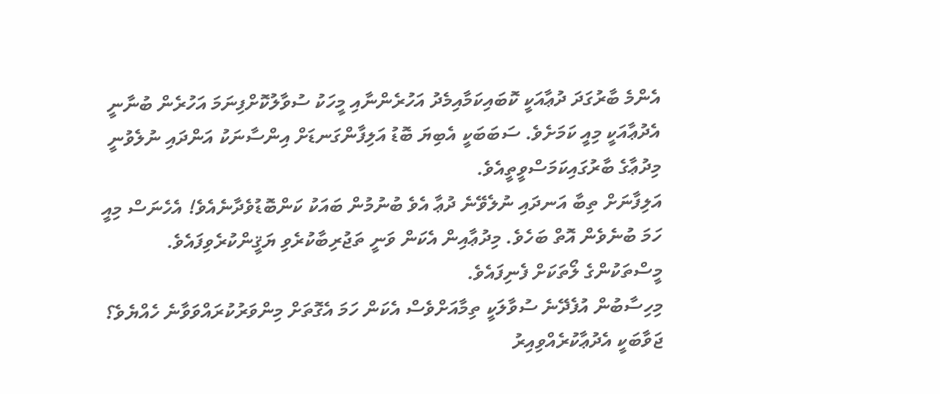އެންމެ ބާރުގަދަ ދުޢާއަކީ ކޮބައިކަމާއިމެދު އަހުރެންނާއި މީހަކު ސުވާލުކޮށްފިނަމަ އަހުރެން ބުނާނީ އެދުޢާއަކީ މިއީ ކަމަށެވެ. ސަބަބަކީ އެބިޔަ ބޮޑު އަލިފާންގަނޑަށް އިންސާނަކު އަންދައި ނުލެވުނީ މިދުޢާގެ ބާރުގައިކަމަސްވީތީއެވެ.
އަލިފާނަށް ތިބާ އަނދައި ނުލެވޭނެ ދުޢާ އެވެ ބުނުމުން ބައަކު ކަންބޮޑުވެދާނެއެވެ! އެހެނަސް މިއީ ހަމަ ބުނެވެން އޮތް ބަހެވެ. މިދުޢާއިން އެކަން ވަނީ ތަޖުރިބާކުރެވި ޔަޤީންކުރެވިފައެވެ. މީސްތަކުންގެ ލޯތަކަށް ފެނިފައެވެ.
މިހިސާބުން އުފެދޭނެ ސުވާލަކީ ތިމާއަށްވެސް އެކަން ހަމަ އެގޮތަށް މިންވަރުކުރައްވަވާނެ ހެއްޔެވެ؟ ޖަވާބަކީ އެދުޢާކުރެއްވިއިރު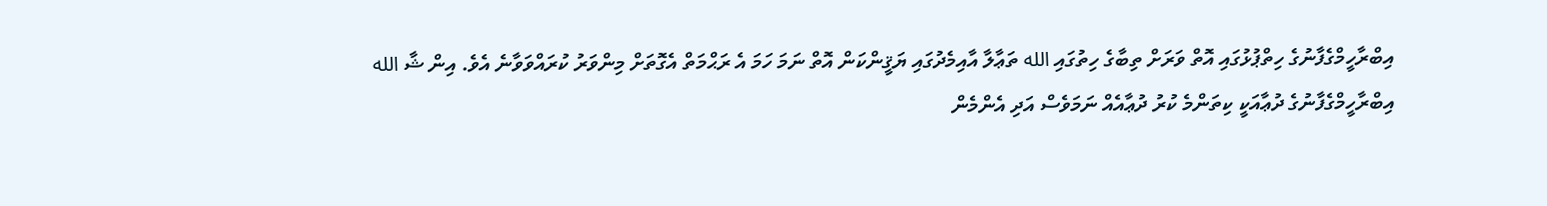އިބްރާހީމްގެފާނުގެ ހިތްޕުޅުގައި އޮތް ވަރަށް ތިބާގެ ހިތުގައި الله ތަޢާލާ އާއިމެދުގައި ޔަޤީންކަން އޮތް ނަމަ ހަމަ އެ ރަޙްމަތް އެގޮތަށް މިންވަރު ކުރައްވަވާނެ އެވެ. އިން ޝާ الله
އިބްރާހީމްގެފާނުގެ ދުޢާއަކީ ކިތަންމެ ކުރު ދުޢާއެއް ނަމަވެސް އަދި އެންމެން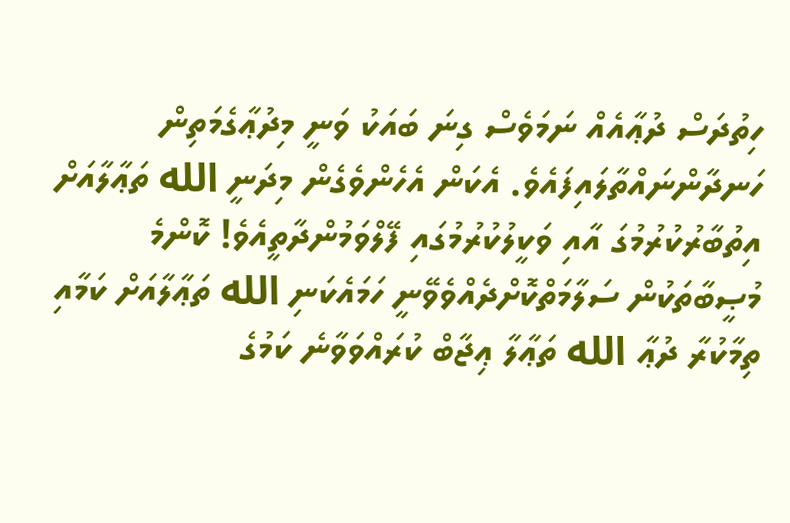ހިތުދަސް ދުޢާއެއް ނަމަވެސް ގިނަ ބައަކު ވަނީ މިދުޢާގެމަތިން ހަނދާންނައްތާލައިފައެވެ. އެކަން އެހެންވެގެން މިދަނީ الله ތަޢާލާއަށް އިތުބާރުކުރުމުގަ އާއި ވަކީލުކުރުމުގައި ފޭލްވަމުންދާތީއެވެ! ކޮންމެ މުޞީބާތަކުން ސަލާމަތްކޮށްދެއްވެވޭނީ ހަމައެކަނި الله ތަޢާލާއަށް ކަމާއި ތިމާކުރާ ދުޢާ الله ތަޢާލާ ޢިޖާބް ކުރައްވަވާނެ ކަމުގެ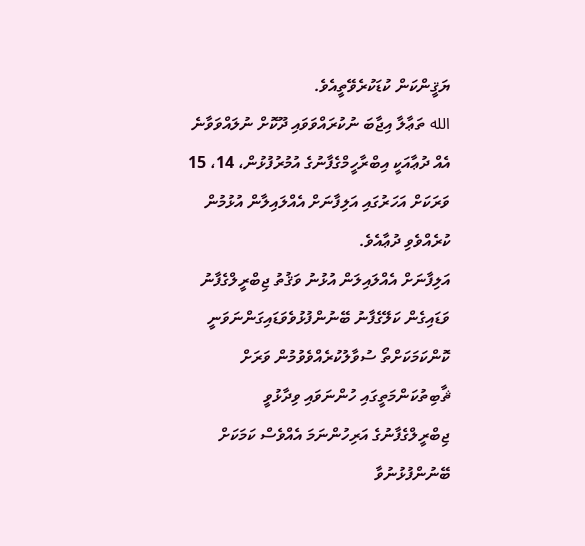ޔަޤީންކަން ކުޑަކުރެވޭތީއެވެ.
الله ތަޢާލާ އިޖާބަ ނުކުރައްވަވައި ދޫކޮށް ނުލައްވަވާނެ އެއް ދުޢާއަކީ އިބްރާހީމްގެފާނުގެ އުމުރުފުޅުން، 14، 15 ވަރަކަށް އަހަރުގައި އަލިފާނަށް އެއްލައިލާން އުޅުމުން ކުރެއްވެވި ދުޢާއެވެ.
އަލިފާނަށް އެއްލައިލަން އުޅުނު ވަޤުތު ޖިބްރީލްގެފާނު ވަޑައިގެން ކަލޭގެފާނު ބޭނުންފުޅުވެވަޑައިގަންނަވަނީ ކޮންކަމަކަށްތޯ ސުވާލުކުރެއްވެވުމުން ވަރަށް ޘާބިތުކަންމަތީގައި ހުންނަވައި ވިދާޅުވީ ޖިބްރީލްގެފާނުގެ އަރިހުންނަމަ އެއްވެސް ކަމަކަށް ބޭނުންފުޅުނުވާ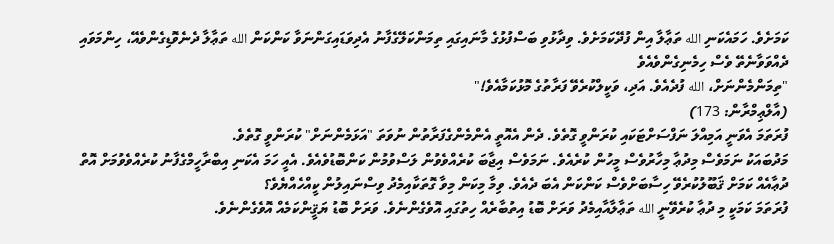ކަމަށެވެ. ހަމައެކަނި الله ތަޢާލާ އިން ފުދޭކަމަށެވެ. ވިދާޅުވި ބަސްފުޅުގެ މާނައިގައި ތިމަންކަލޭގެފާނު އެދިވަޑައިގަންނަވާ ކަންކަން الله ތަޢާލާ ދެނެވޮޑިގެންވެއޭ، ހިންމަވައި ދެއްވަވާނެތޭ ވެސް ހިމެނިގެންވެއެވެ
"ތިމަންމެންނަށް، الله ފުދެއެވެ. އަދި، ވަކީލްކުރެވޭ ފަރާތުގެ މޮޅުކަމާއެވެ!"
(އާލްޢިމްރާން: 173)
ފުރަތަމަ އެވަނީ އަމިއްލަ ނަފްސަށްޓަކައި ކުރަންވީ ގޮތެވެ. ދެން އެއޮތީ އެންމެންގެފަރާތުން ނުވަތަ "އަޅަމެންނަށް" ކުރަންވީ ގޮތެވެ.
މަދުބައަކު ނަމަވެސް މިދުޢާ މިހާރުވެސް މީހުން ކުރެއެވެ. ނަމަވެސް އިޖާބަ ކުރެއްވެވުން ލަސްވުމުން ކަންބޮޑުވެއެވެ. އެއީ ހަމަ އެކަނި އިބްރާހީމްގެފާނު ކުރެއްވެވުމަށް އޮތް ދުޢާއެއް ކަމަށް ޤަބޫލުކުރެވޭ ހިސާބަށްވެސް ކަންކަން އެބަ ދެއެވެ. ވިމާ މިކަން މިވާ ގޮތަކާއިމެދު ވިސްނައިލުން ކީއްހެއްޔެވެ؟
ފުރަތަމަ ކަމަކީ މި ދުޢާ ކުރެވޭނީ الله ތަޢާލާއާއިމެދު ވަރަށް ބޮޑު އިތުބާރެއް ހިތުގައި އޮވެގެންނެވެ. ވަރަށް ބޮޑު ޔަޤީންކަމެއް އޮވެގެންނެވެ.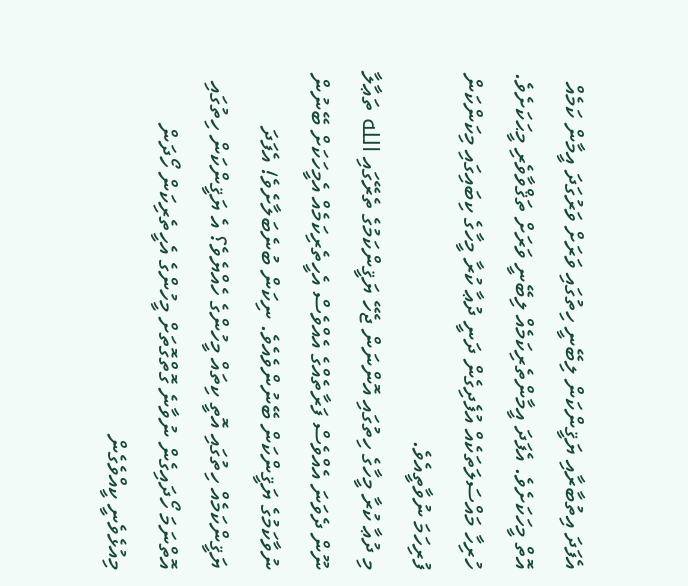އެފަދަ އިތުބާރާއި ޔަޤީންކަން ލިބޭނީ ހިތުގައި ވަރަށް ވަރުގަދަ އީމާން ކަމެއް އޮތް މީހަކަށެވެ. އެފަދަ އީމާންތެރިކަމެއް ލިބޭނީ ވަރަށް ތަޤްވާވެރި މީޙަކަށެވެ. ހުރިހާ މައްސަލަތަކެއް އުފެދިގެން ދަނީ ދުޢާ ކުރާ މީހާގެ ކިބައިގައި މިކަންކަން ފުރިހަމަ ނުވާތީއެވެ.
މި ދުޢާ ކުރާ މީހާގެ ހިތުގައި އޮންނަން ޖެހޭ ޔަޤީންކަމުގެ ތެރޭގައި الله ތަޢާލާ ނޫން ދެވަނަ އެއްވެސް ފަރާތެއްގެ އެއްވެސް އެހީތެރިކަމެއް އެމީހަކަށް ބޭނުން ނުވާކަމުގެ ޔަޤީންކަން ބޭނުންވެއެވެ. ނިކަން ބުނެބަލާށެވެ! އެފަދަ ޔަޤީންކަމެއް ހިތުގައި އޮތީ ކިތައް މީހުންގެ ހެއްޔެވެ؟ އެ ޔަޤީންކަން ހިތުގައި އޮތްނަމަ ހޯދައިގެން ނުވާނެ ގޮތްގޮތަށް މީހުންގެ އެހީތެރިކަން ހޯދަން މިއުޅެވެނީ ކީއްވެގެން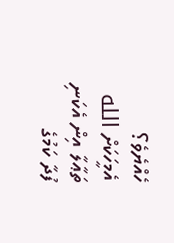ހެއްޔެވެ؟
އެމީހަކަށް الله ތަޢާލާ އިން އެކަނި ފުދާ ކަމުގެ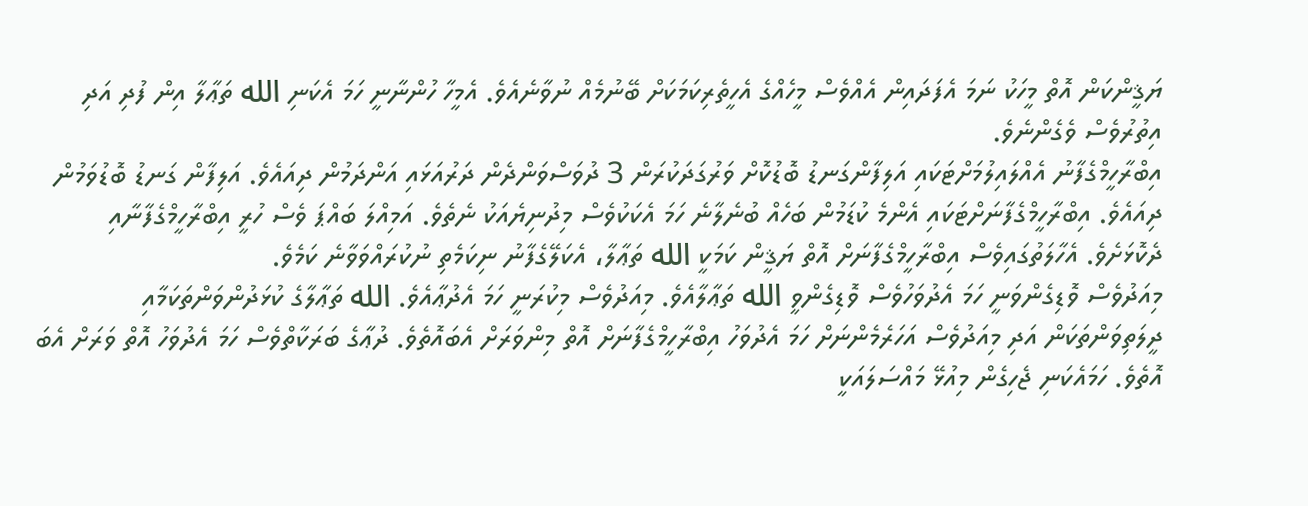ޔަޤީންކަން އޮތް މީހަކު ނަމަ އެފަދައިން އެއްވެސް މީހެއްގެ އެހީތެރިކަމަކަށް ބޭނުމެއް ނުވާނެއެވެ. އެމީހާ ހުންނާނީ ހަމަ އެކަނި الله ތަޢާލާ އިން ފުދި އަދި އިތުރުވެސް ވެގެންނެވެ.
އިބްރާހީމްގެފާނު އެއްލައިލުމަށްޓަކައި އަލިފާންގަނޑު ބޮޑުކޮށް ވަރުގަދަކުރަން 3 ދުވަސްވަންދެން ދަރުއަޅައި އަންދަމުން ދިއައެވެ. އަލިފާން ގަނޑު ބޮޑުވަމުން ދިއައެވެ. އިބްރާހީމްގެފާނަށްޓަކައި އެންމެ ކުޑަމުން ބަހެއް ބުނެލާނެ ހަމަ އެކަކުވެސް މިދުނިޔެއަކު ނެތެވެ. އަމިއްލަ ބައްޕަ ވެސް ހުރީ އިބްރާހީމްގެފާނާއި ދެކޮޅަށެވެ. އެހާލަތުގައިވެސް އިބްރާހީމްގެފާނަށް އޮތް ޔަޤީން ކަމަކީ الله ތަޢާލާ، އެކަލޭގެފާނު ނިކަމެތި ނުކުރައްވަވާނެ ކަމެވެ.
މިއަދުވެސް ވޮޑިގެންވަނީ ހަމަ އެދުވަހުވެސް ވޮޑިގެންވީ الله ތަޢާލާއެވެ. މިއަދުވެސް މިކުރަނީ ހަމަ އެދުޢާއެވެ. الله ތަޢާލާގެ ކުޅަދުންވަންތަކަމާއި ދީލަތިވަންތަކަން އަދި މިއަދުވެސް އަހަރެމެންނަށް ހަމަ އެދުވަހު އިބްރާހީމްގެފާނަށް އޮތް މިންވަރަށް އެބައޮތެވެ. ދުޢާގެ ބަރަކާތްވެސް ހަމަ އެދުވަހު އޮތް ވަރަށް އެބަ އޮތެވެ. ހަމައެކަނި ޖެހިގެން މިއުޅޭ މައްސަލައަކީ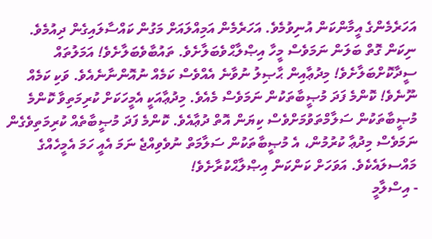އަހަރެމެންގެ އީމާންކަން އުނިވުމެވެ. އަހަރެމެން އަމިއްލައަށް މަގުން ކައްސާލައިގެން ދިއުމެވެ.
ނިކަން ގޮތް ބަލަން ނަމަވެސް މީހާ އިޞްލާޙްވެބަލާށެވެ. ތައުބާވެބަލާށެވެ! އަމަލުތައް ސީދާކޮށްބަލާށެވެ! މިދުޢާއިން ޙާޞިލު ނުވާނެ އެއްވެސް ކަމެއް ނުއޮންނާނެއެވެ. ވަކި ކަމެއް ނޫނެވެ! ކޮންމެ ފަދަ މުޞީބާތަކުން ނަމަވެސް މެއެވެ. މިދުޢާއަކީ އެމީހަކަށް ކުރިމަތިވާ ކޮންމެ މުޞީބާތަކުން ސަލާމްތަވުމަށްވެސް ކިޔަން އޮތް ދުޢާއެވެ. ކޮންމެ ފަދަ މުޞީބާތެއް ކުރިމަތިވެގެން ނަމަވެސް މިދުޢާ ކުރުމުން، އެ މުޞީބާތަކުން ސަލާމަތް ނުވެވިއްޖެ ނަމަ އެއީ ހަމަ އެމީހެއްގެ މައްސލައެކެވެ. އަވަހަށް ކަންކަން އިޞްލާޙްކުރާށެވެ!
- އިސްލާމީ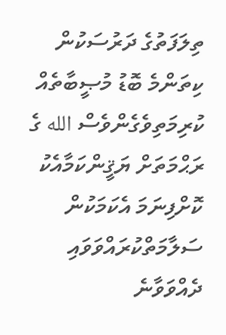ތިލަފަތުގެ ދަރުސަކުން
ކިތަންމެ ބޮޑު މުޞީބާތެއް ކުރިމަތިވެގެންވެސް الله ގެ ރަޙްމަތަށް ޔަޤީންކަމާއެކު ކޮށްފިނަމަ އެކަމަކުން ސަލާމަތްކުރައްވަވައި ދެއްވަވާނެ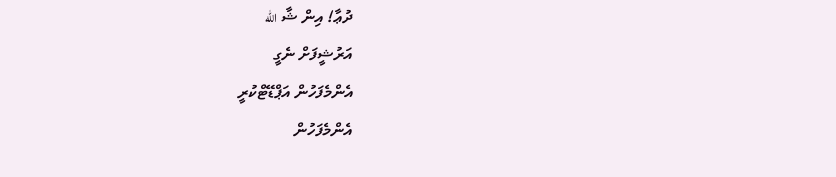ދުޢާ! އިން ޝާ الله
އަރުޝީފަށް ނެގީ
އެންމެފަހުން އަޕްޑޭޓްކުރީ
އެންމެފަހުން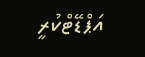އަޕްޑޭޓްކުރީ